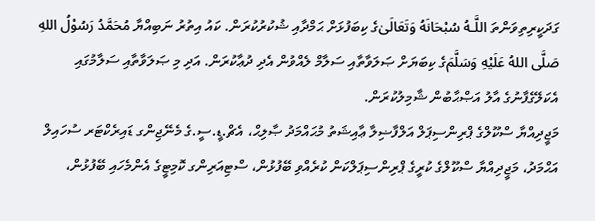ގަދަކީރިތިވަންތަ اللَّـهُ سُبْحَانَهُ وَتَعَالَىٰގެ ކިބަފުޅަށް ޙަމްދާއި ޝުކުރުކުރަން. ކައު އިތުރު ނަބިއްޔާ مُحَمَّدُ رَسُوْلُ اللهِ صَلَّى اللهُ عَلَيْهِ وَسَلَّمَގެ ކިބަޔަށް ޞަލަވާތާއި ސަލާމް ލެއްވުން އެދި ދުޢާކުރަން. އަދި މި ޞަލަވާތާއި ސަލާމުގައި އެކަލޭގެފާނުގެ އާލު އަޞްޙާބުން ޝާމިލުކުރަން.
މަޖީދިއްޔާ ސްކޫލްގެ ޕްރިންސިޕަލް އަލްފާޟިލާ ޢާއިޝަތު މުޙައްމަދު ޞާލިޙް، އެޗް.ޑީ.ސީ.ގެ މެނޭޖިންގ ޑައިރެކްޓަރ ސުހައިލް އަޙްމަދު، މަޖީދިއްޔާ ސްކޫލްގެ ކުރީގެ ޕްރިންސިޕަލްކަން ކުރެއްވި ބޭފުޅުން، ސްޓިއަރިންގ ކޮމިޓީގެ އެންމެހައި ބޭފުޅުން،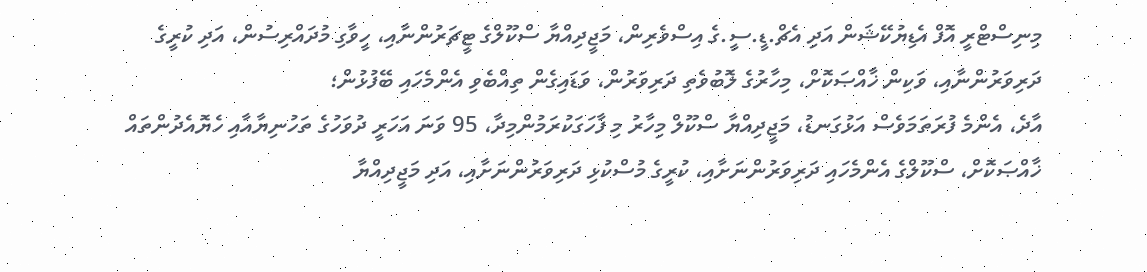މިނިސްޓްރީ އޮފް އެޑިޔުކޭޝަން އަދި އެޗް.ޑީ.ސީ.ގެ އިސްވެރިން، މަޖީދިއްޔާ ސްކޫލްގެ ޓީޗަރުންނާއި، ހީވާގި މުދައްރިސުން، އަދި ކުރީގެ ދަރިވަރުންނާއި، ވަކިން ޚާއްޞަކޮށް، މިހާރުގެ ލޮބުވެތި ދަރިވަރުން، ވަޑައިގެން ތިއްބެވި އެންމެހައި ބޭފުޅުން؛
އާދެ، އެންމެ ފުރަތަމަވެސް އަޅުގަނޑު، މަޖީދިއްޔާ ސްކޫލް މިހާރު މި ފާހަގަކުރަމުންމިދާ، 95 ވަނަ އަހަރީ ދުވަހުގެ ތަހުނިޔާއާއި ހެޔޮއެދުންތައް ޚާއްޞަކޮށް، ސްކޫލްގެ އެންމެހައި ދަރިވަރުންނަށާއި، ކުރީގެ މުސްކުޅި ދަރިވަރުންނަށާއި، އަދި މަޖީދިއްޔާ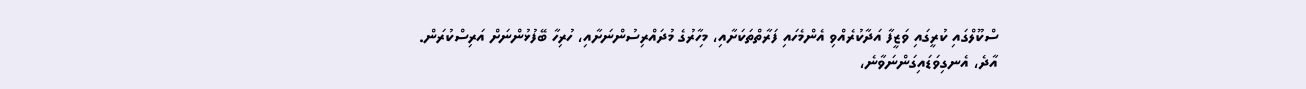ސްކޫލްގައި ކުރީގައި ވަޒީފާ އަދާކުރެއްވި އެންމެހައި ފަރާތްތަކަށާއި، މިހާރުގެ މުދައްރިސުންނަށާއި، ހުރިހާ ބޭފުޅުންނަށް އަރިސްކުރަން.
އާދެ، އެނގިވަޑައިގަންނަވާނެ،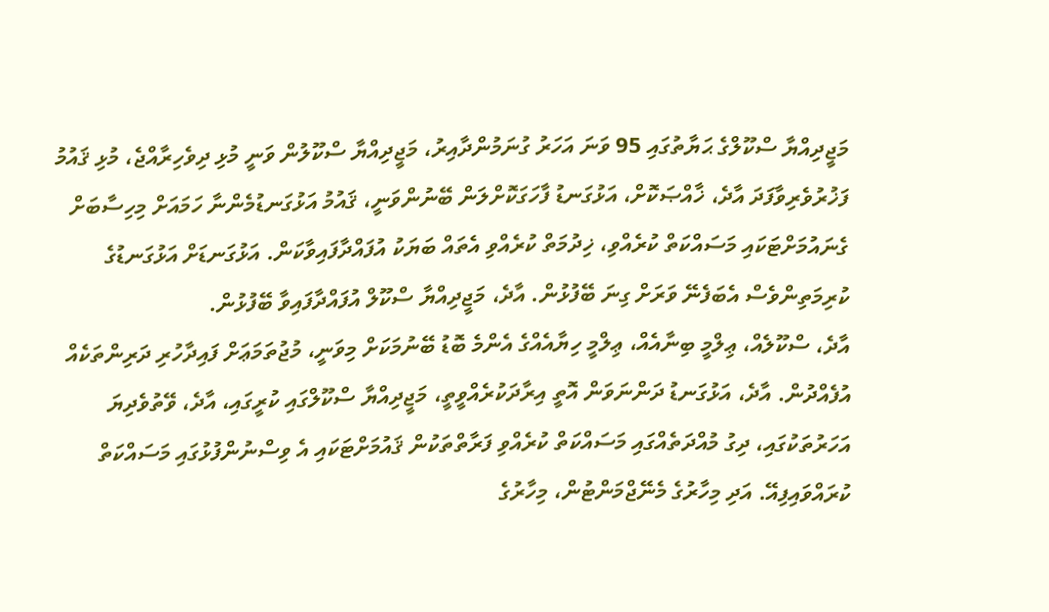މަޖީދިއްޔާ ސްކޫލްގެ ޙަޔާތުގައި 95 ވަނަ އަހަރު ގުނަމުންދާއިރު، މަޖީދިއްޔާ ސްކޫލުން ވަނީ މުޅި ދިވެހިރާއްޖެ، މުޅި ޤައުމު ފަޚުރުވެރިވާފަދަ އާދެ، ޚާއްޞަކޮށް، އަޅުގަނޑު ފާހަގަކޮށްލަން ބޭނުންވަނީ، ޤައުމު އަޅުގަނޑުމެންނާ ހަމައަށް މިހިސާބަށް ގެނައުމަށްޓަކައި މަސައްކަތް ކުރެއްވި، ޚިދުމަތް ކުރެއްވި އެތައް ބަޔަކު އުފައްދާފައިވާކަން. އަޅުގަނޑަށް އަޅުގަނޑުގެ ކުރިމަތިންވެސް އެބަފެނޭ ވަރަށް ގިނަ ބޭފުޅުން. އާދެ، މަޖީދިއްޔާ ސްކޫލް އުފައްދާފައިވާ ބޭފުޅުން.
އާދެ، ސްކޫލެއް، ޢިލްމީ ބިނާއެއް، ޢިލްމީ ހިޔާއެއްގެ އެންމެ ބޮޑު ބޭނުމަކަށް މިވަނީ، މުޖުތަމަޢަށް ފައިދާހުރި ދަރިންތަކެއް އުފެއްދުން. އާދެ، އަޅުގަނޑު ދަންނަވަން އޮތީ އިރާދަކުރެއްވީތީ، މަޖީދިއްޔާ ސްކޫލްގައި ކުރީގައި، އާދެ، ވޭތުވެދިޔަ އަހަރުތަކުގައި، ދިގު މުއްދަތެއްގައި މަސައްކަތް ކުރެއްވި ފަރާތްތަކުން ޤައުމަށްޓަކައި އެ ވިސްނުންފުޅުގައި މަސައްކަތް ކުރައްވައިފިއޭ. އަދި މިހާރުގެ މެނޭޖްމަންޓުން، މިހާރުގެ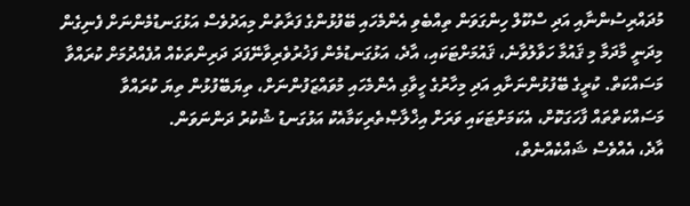މުދައްރިސުންނާއި އަދި ސްކޫލް ހިންގަވަން ތިއްބެވި އެންމެހައި ބޭފުޅުންގެ ފަރާތުން މިއަދުވެސް އަޅުގަނޑުމެންނަށް ފެނިގެން މިދަނީ މާދަމާ މި ޤައުމާ ހަވާލުވާނެ، ޤައުމަށްޓަކައި، އާދެ، އަޅުގަނޑުމެން ފަޚުރުވެރިވާނޭފަދަ ދަރިންތަކެއް އުފެއްދުމަށް ކުރައްވާ މަސައްކަތް. ކުރީގެ ބޭފުޅުންނަށާއި އަދި މިހާރުގެ ހީވާގި އެންމެހައި މުވައްޒަފުންނަށް، ތިޔަބޭފުޅުން ތިޔަ ކުރައްވާ މަސައްކަތްތައް ފާހަގަކޮށް، އެކަމަށްޓަކައި ވަރަށް އިޚްލާޞްތެރިކަމާއެކު އަޅުގަނޑު ޝުކުރު ދަންނަވަން.
އާދެ، އެއްވެސް ޝައްކެއްނެތް،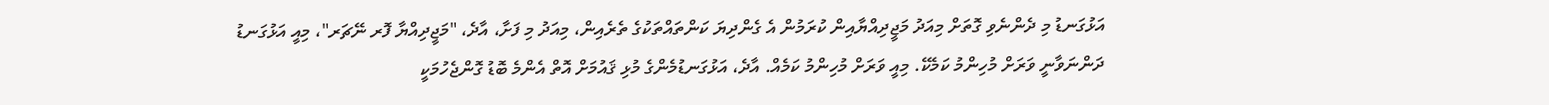އަޅުގަނޑު މި ދެންނެވި ގޮތަށް މިއަދު މަޖީދިއްޔާއިން ކުރަމުން އެ ގެންދިޔަ ކަންތައްތަކުގެ ތެރެއިން، މިއަދު މި ފަށާ، އާދެ، "މަޖީދިއްޔާ ފޮރ ނޭޗަރ"، މިއީ އަޅުގަނޑު ދަންނަވާނީ ވަރަށް މުހިންމު ކަމެކޭ. މިއީ ވަރަށް މުހިންމު ކަމެއް. އާދެ، އަޅުގަނޑުމެންގެ މުޅި ޤައުމަށް އޮތް އެންމެ ބޮޑު ގޮންޖެހުމަކީ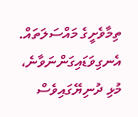ތިމާވެށީގެ މައްސަލަތައް. އެނގިވަޑައިގަންނަވާނެ، މުޅި ދުނިޔޭގައިވެސް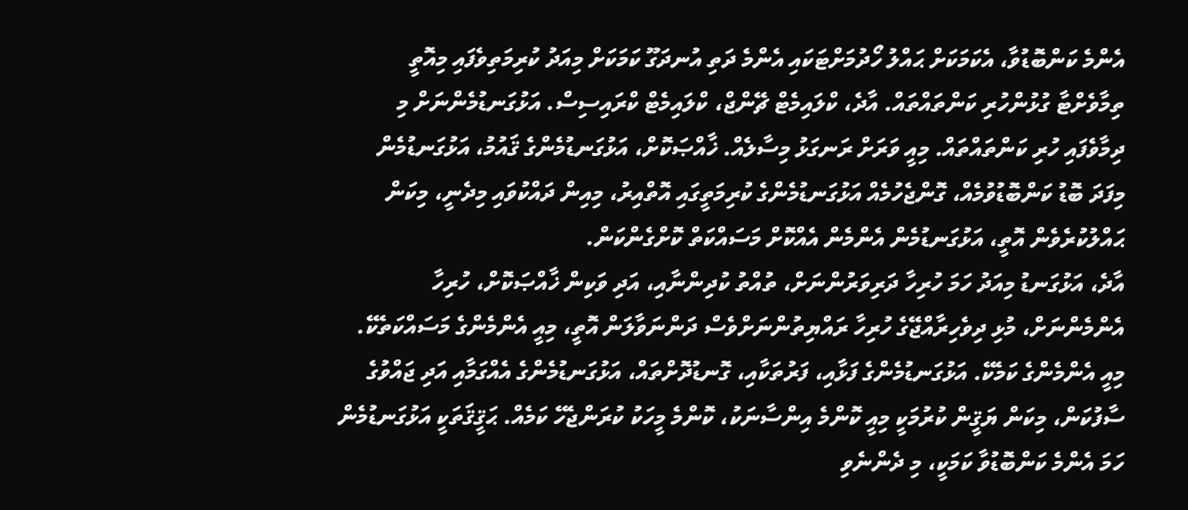އެންމެ ކަންބޮޑުވާ، އެކަމަކަށް ޙައްލު ހޯދުމަށްޓަކައި އެންމެ ދަތި އުނދަގޫ ކަމަކަށް މިއަދު ކުރިމަތިވެފައި މިއޮތީ ތިމާވެށްޓާ ގުޅުންހުރި ކަންތައްތައް. އާދެ، ކްލައިމެޓް ޗޭންޖް، ކްލައިމެޓް ކްރައިސިސް. އަޅުގަނޑުމެންނަށް މި ދިމާވެފައި ހުރި ކަންތައްތައް. މިއީ ވަރަށް ރަނގަޅު މިސާލެއް. ޚާއްޞަކޮށް، އަޅުގަނޑުމެންގެ ޤައުމު، އަޅުގަނޑުމެން މިފަދަ ބޮޑު ކަންބޮޑުވުމެއް، ގޮންޖެހުމެއް އަޅުގަނޑުމެންގެ ކުރިމަތީގައި އޮތްއިރު، މިއިން ދައްކުވައި މިދެނީ، މިކަން ޙައްލުކުރެވެން އޮތީ، އަޅުގަނޑުމެން އެންމެން އެއްކޮށް މަސައްކަތް ކޮށްގެންކަން.
އާދެ، އަޅުގަނޑު މިއަދު ހަމަ ހުރިހާ ދަރިވަރުންނަށް، ތުއްތު ކުދިންނާއި، އަދި ވަކިން ޚާއްޞަކޮށް، ހުރިހާ އެންމެންނަށް، މުޅި ދިވެހިރާއްޖޭގެ ހުރިހާ ރައްޔިތުންނަށްވެސް ދަންނަވާލަން އޮތީ، މިއީ އެންމެންގެ މަސައްކަތެކޭ. މިއީ އެންމެންގެ ކަމެކޭ. އަޅުގަނޑުމެންގެ ފަޅާއި، ފަރުތަކާއި، ގޮނޑުދޮށްތައް، އަޅުގަނޑުމެންގެ އެއްގަމާއި އަދި ޖައްވުގެ ސާފުކަން، މިކަން ޔަޤީން ކުރުމަކީ މިއީ ކޮންމެ އިންސާނަކު، ކޮންމެ މީހަކު ކުރަންޖެހޭ ކަމެއް. ޙަޤީޤަތަކީ އަޅުގަނޑުމެން ހަމަ އެންމެ ކަންބޮޑުވާ ކަމަކީ، މި ދެންނެވި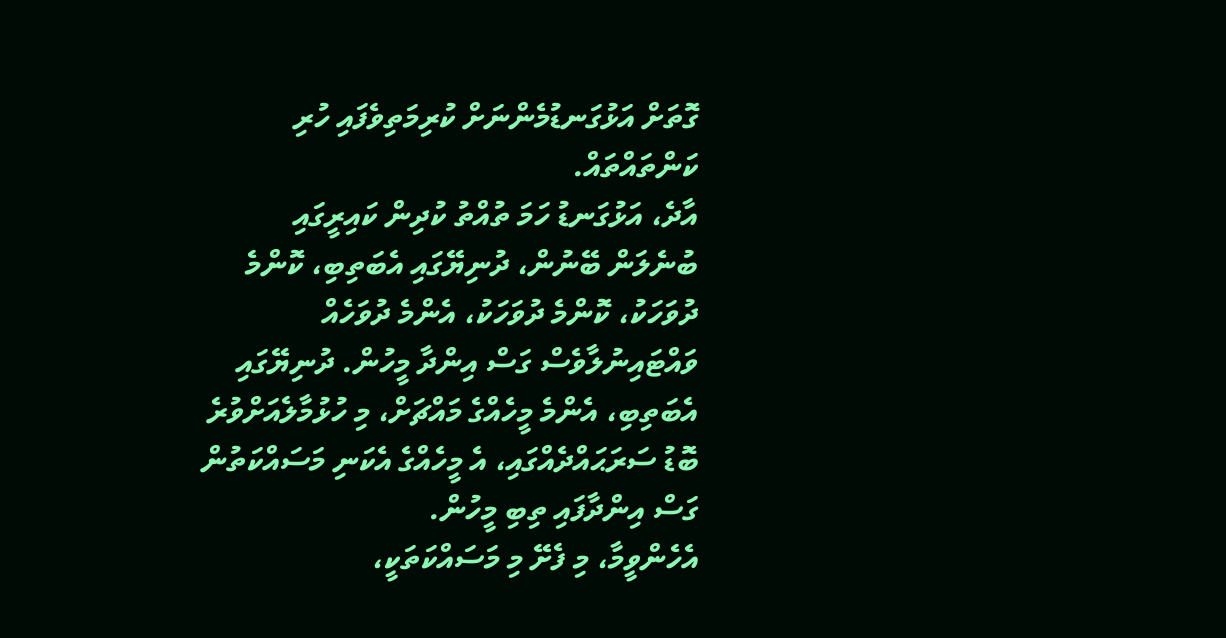ގޮތަށް އަޅުގަނޑުމެންނަށް ކުރިމަތިވެފައި ހުރި ކަންތައްތައް.
އާދެ، އަޅުގަނޑު ހަމަ ތުއްތު ކުދިން ކައިރީގައި ބުނެލަން ބޭނުން، ދުނިޔޭގައި އެބަތިބި، ކޮންމެ ދުވަހަކު، ކޮންމެ ދުވަހަކު، އެންމެ ދުވަހެއް ވައްޓައިނުލާވެސް ގަސް އިންދާ މީހުން. ދުނިޔޭގައި އެބަތިބި، އެންމެ މީހެއްގެ މައްޗަށް، މި ހުޅުމާލެއަށްވުރެ ބޮޑު ސަރަޙައްދެއްގައި، އެ މީހެއްގެ އެކަނި މަސައްކަތުން ގަސް އިންދާފައި ތިބި މީހުން.
އެހެންވީމާ، މި ފެށޭ މި މަސައްކަތަކީ،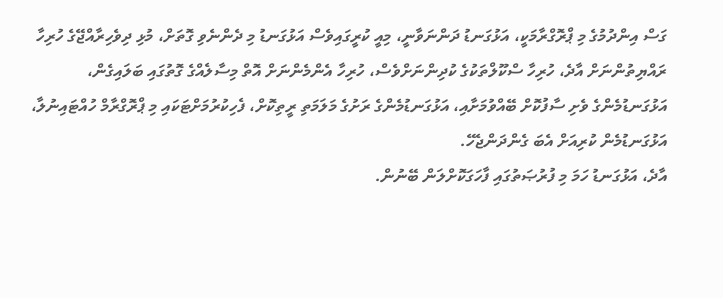ގަސް އިންދުމުގެ މި ޕްރޮގްރާމަކީ، އަޅުގަނޑު ދަންނަވާނީ، މިއީ ކުރީގައިވެސް އަޅުގަނޑު މި ދެންނެވި ގޮތަށް، މުޅި ދިވެހިރާއްޖޭގެ ހުރިހާ ރައްޔިތުންނަށް އާދެ، ހުރިހާ ސްކޫލްތަކުގެ ކުދިންނަށްވެސް، ހުރިހާ އެންމެންނަށް އޮތް މިސާލެއްގެ ގޮތުގައި ބަލައިގެން، އަޅުގަނޑުމެންގެ ވެށި ސާފުކޮށް ބޭއްވުމަށާއި، އަޅުގަނޑުމެންގެ ރަށުގެ މަލަމަތި ރީތިކޮށް، ފެހިކުރުމަށްޓަކައި މި ޕްރޮގްރާމް ހުއްޓައިނުލާ، އަޅުގަނޑުމެން ކުރިއަށް އެބަ ގެންދަންޖެހޭ.
އާދެ، އަޅުގަނޑު ހަމަ މި ފުރުޞަތުގައި ފާހަގަކޮށްލަން ބޭނުން.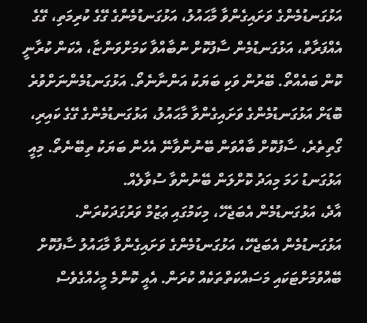އަޅުގަނޑުމެންގެ ވަށައިގެންވާ މާޙައުލު، އަޅުގަނޑުމެންގެ ގޭގެ ކުރިމަތި، ގޭގެ އެއްފަރާތް، އަޅުގަނޑުމެން ސާފުކޮށް ނުބާއްވާ ކަމަށްވަންޏާ، އެކަން ކުރާނީ ކޮން ބައެއްތޯ. ބޭރުން ވަކި ބަޔަކު އަންނާނެތޯ. އަޅުގަނޑުމެންނަށްވުރެ ބޮޑަށް އަޅުގަނޑުމެންގެ ވަށައިގެންވާ މާޙައުލު، އަޅުގަނޑުމެންގެ ގޭގެ ކައިރި، ގޯތިތެރެ، ސާފުކޮށް ބާއްވަން ބޭނުންވާނޭ އެހެން ބަޔަކު ތިބޭނެތޯ. މިއީ އަޅުގަނޑު ހަމަ މިއަދު ކޮށްލަން ބޭނުންވާ ސުވާލެއް.
އާދެ، އަޅުގަނޑުމެން އެބަޖެހޭ، މިކަމުގައި ޢަޒުމް ވަރުގަދަކުރަން. އަޅުގަނޑުމެން އެބަޖެހޭ، އަޅުގަނޑުމެންގެ ވަށައިގެންވާ މާޙައުލު ސާފުކޮށް ބޭއްވުމަށްޓަކައި މަސައްކަތްތަކެއް ކުރަން. އެއީ ކޮންމެ މީހެއްގެވެސް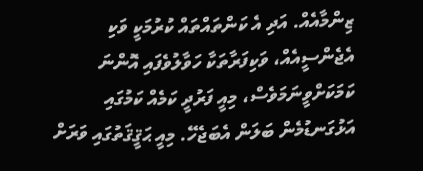ޒިންމާއެއް. އަދި އެ ކަންތައްތައް ކުރުމަކީ ވަކި އެޖެންސީއެއް، ވަކިފަރާތަކާ ހަވާލުވެފައި އޮންނަ ކަމަކަށްވީނަމަވެސް، މިއީ ފަރުދީ ކަމެއް ކަމުގައި އަޅުގަނޑުމެން ބަލަން އެބަޖެހޭ. މިއީ ޙަޤީޤަތުގައި ވަރަށް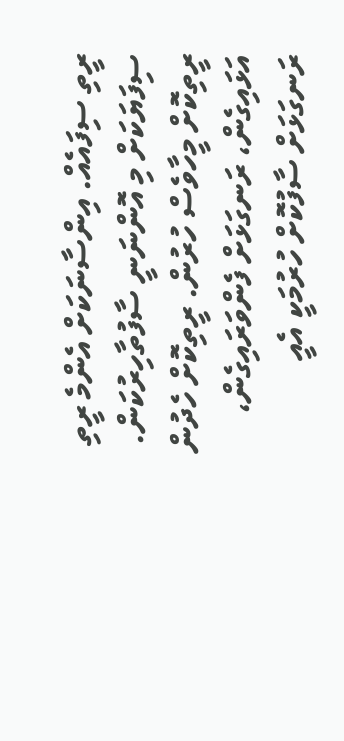ރީތި ސިފައެއް. އިންސާނަކަށް އެންމެ ރީތި ސިފަޔަކަށް މި އޮންނަނީ ސާފުތާހިރުކަން. ރީތިކޮށް މީހާވެސް ހުރުން. ރީތިކޮށް ހެދުން އަޅައިގެން، ރަނގަޅަށް ފެންވަރައިގެން، ރަނގަޅަށް ސާފުކޮށް ހުރުމަކީ އެއީ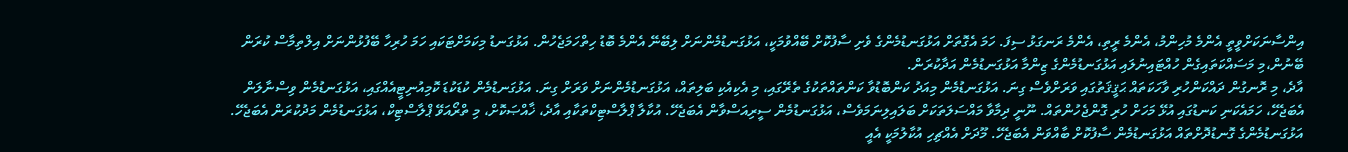އިންސާނަކަށްވީތީ އެންމެ މުހިންމު، އެންމެ ރީތި، އެންމެ ރަނގަޅު ސިފަ. ހަމަ އެގޮތަށް އަޅުގަނޑުމެންގެ ވެށި ސާފުކޮށް ބޭއްވުމަކީ، އަޅުގަނޑުމެންނަށް ލިބޭނޭ އެންމެ ބޮޑު ހިތްހަމަޖެހުން. އަޅުގަނޑު މިކަމަށްޓަކައި ހަމަ ހުރިހާ ބޭފުޅުންނަށް އިލްތިމާސް ކުރަން ބޭނުން،މި މަސައްކަތައިގެން ހުއްޓައިނުލައި އަޅުގަނޑުމެންގެ ޒިންމާ އަޅުގަނޑުމެން އަދާކުރަން.
އާދެ، މި ރޮނގުން ދައްކަންހުރި ވާހަކަތައް ޙަޤީޤަތުގައި ވަރަށްވެސް ގިނަ. އަޅުގަނޑުމެން މިއަދު ކަންބޮޑުވާ ކަންތައްތަކުގެ ތެރޭގައި، މި އެކިއެކި ބަލިތައް، އަޅުގަނޑުމެންނަށް ވަރަށް ގިނަ. އަޅުގަނޑުމެން ކުޑަކުޑަ ކޮމިއުނިޓީއެއްގައި، އަޅުގަނޑުމެން ވިސްނާލަން އެބަޖެހޭ، ހަމައެކަނި ކަނޑުގައި އުޅޭ މަހަށް ހުރި ގޮންޖެހުންތައް. ނޫނީ ދިމާވާ މައްސަލަތަކަށް ބަލައިލިނަމަވެސް، އަޅުގަނޑުމެން ސީރިއަސްވާން އެބަޖެހޭ. އުކާލާ ޕްލާސްޓިކްތަކާއި އާދެ، ޚާއްޞަކޮށް، މި ތްރޯއަވޭ ޕްލާސްޓިކް، އަޅުގަނޑުމެން މަދުކުރަން އެބަޖެހޭ. އަޅުގަނޑުމެންގެ ގޮނޑުދޮށްތައް އަޅުގަނޑުމެން ސާފުކޮށް ބާއްވަން އެބަޖެހޭ. މޫދަށް އެއްޗިހި އުކާލުމަކީ އެއީ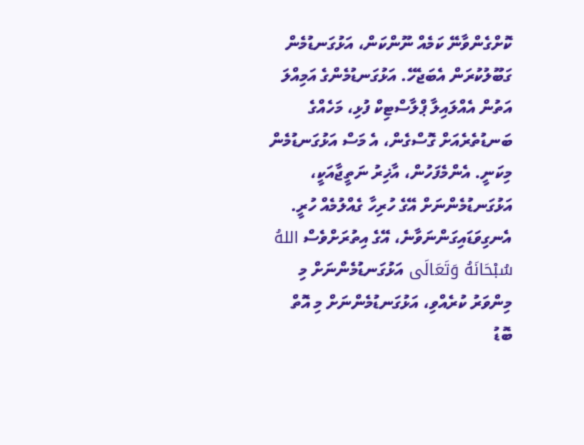ކޮށްގެންވާނޭ ކަމެއް ނޫންކަން، އަޅުގަނޑުމެން ގަބޫލުކުރަން އެބަޖެހޭ. އަޅުގަނޑުމެންގެ އަމިއްލަ އަތުން އެއްލައިލާ ޕްލާސްޓިކް ފުޅި، މަހެއްގެ ބަނޑުތެރެއަށް ގޮސްގެން، އެ މަސް އަޅުގަނޑުމެން މިކަނީ. އެންމެފަހުން، އާޚިރު ނަތީޖާއަކީ، އަޅުގަނޑުމެންނަށް އޭގެ ހުރިހާ ގެއްލުމެއް ހުރީ.
އެނގިވަޑައިގަންނަވާނެ، އޭގެ އިތުރަށްވެސް اللهُ سُبْحَانَهُ وَتَعَالَى އަޅުގަނޑުމެންނަށް މި މިންވަރު ކުރެއްވި، އަޅުގަނޑުމެންނަށް މި އޮތް ބޮޑު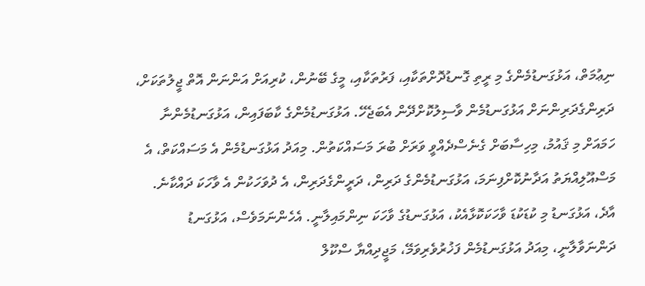ނިޢުމަތް، އަޅުގަނޑުމެންގެ މި ރީތި ގޮނޑުދޮށްތަކާއި، ފަރުތަކާއި، މީގެ ބޭނުން، ކުރިއަށް އަންނަން އޮތް ޖީލުތަކަށް، ދަރިންގެދަރިންނަށް އަޅުގަނޑުމެން ވާސިލުކޮށްދޭން އެބަޖެހޭ. އަޅުގަނޑުމެންގެ ކާބަފައިން، އަޅުގަނޑުމެންނާ ހަމައަށް މި ޤައުމު، މިހިސާބަށް ގެނެސްދެއްވީ ވަރަށް ބުރަ މަސައްކަތުން. މިއަދު އަޅުގަނޑުމެން އެ މަސައްކަތް، އެ މަސްއޫލިއްޔަތު އަދާނުކޮށްފިނަމަ، އަޅުގަނޑުމެންގެ ދަރިން، ދަރީންގެދަރިން، އެ ދުވަހަކުން އެ ވާހަކަ ދައްކާނެ.
އާދެ، އަޅުގަނޑު މި ކުޑަކުޑަ ވާހަކަކޮޅާއެކު، އަޅުގަނޑުގެ ވާހަކަ ނިންމައިލާނީ. އެހެންނަމަވެސް، އަޅުގަނޑު ދަންނަވާލާނީ، މިއަދު އަޅުގަނޑުމެން ފަޚުރުވެރިވަމޭ، މަޖީދިއްޔާ ސްކޫލް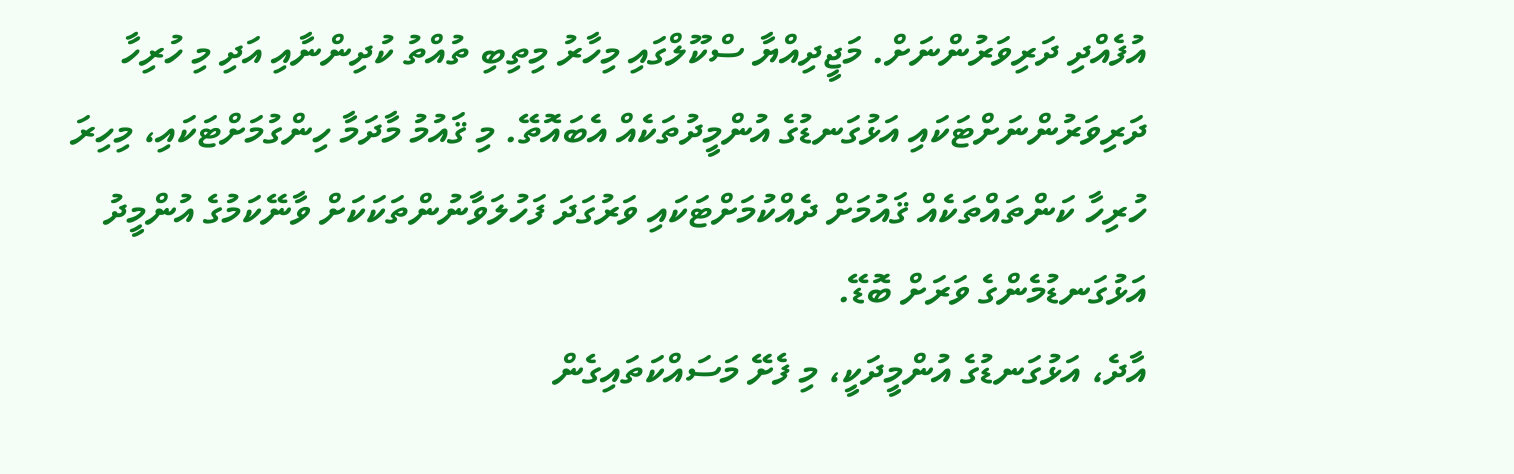އުފެއްދި ދަރިވަރުންނަށް. މަޖީދިއްޔާ ސްކޫލްގައި މިހާރު މިތިބި ތުއްތު ކުދިންނާއި އަދި މި ހުރިހާ ދަރިވަރުންނަށްޓަކައި އަޅުގަނޑުގެ އުންމީދުތަކެއް އެބައޮތޭ. މި ޤައުމު މާދަމާ ހިންގުމަށްޓަކައި، މިހިރަ ހުރިހާ ކަންތައްތަކެއް ޤައުމަށް ދެއްކުމަށްޓަކައި ވަރުގަދަ ފަހުލަވާނުންތަކަކަށް ވާނޭކަމުގެ އުންމީދު އަޅުގަނޑުމެންގެ ވަރަށް ބޮޑޭ.
އާދެ، އަޅުގަނޑުގެ އުންމީދަކީ، މި ފެށޭ މަސައްކަތައިގެން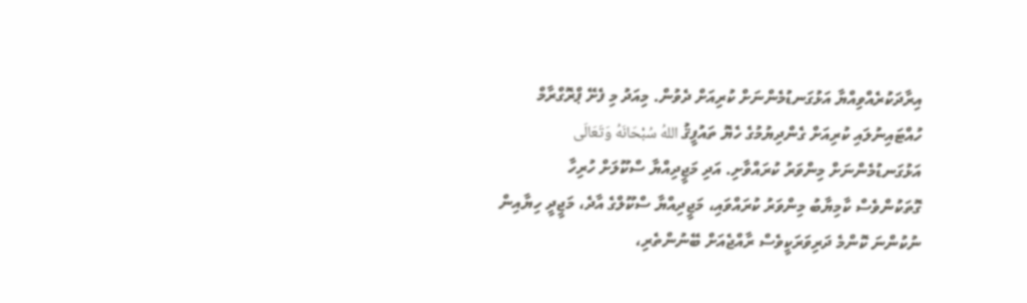އިރާދަކުރެއްވިއްޔާ އަޅުގަނޑުމެންނަށް ކުރިއަށް ދެވުން. މިއަދު މި ފެށޭ ޕްރޮގްރާމް ހުއްޓައިނުލައި ކުރިއަށް ގެންދިޔުމުގެ ހެޔޮ ތައުފީޤު اللهُ سُبْحَانَهُ وَتَعَالَى އަޅުގަނޑުމެންނަށް މިންވަރު ކުރައްވާށި. އަދި މަޖީދިއްޔާ ސްކޫލަށް ހުރިހާ ގޮތަކުންވެސް ކާމިޔާބު މިންވަރު ކުރައްވައި، މަޖީދިއްޔާ ސްކޫލްގެ އާދެ، މަޖީދީ ހިޔާއިން ނުކުންނަ ކޮންމެ ދަރިވަރަކީވެސް ރާއްޖެއަށް ބޭނުންތެރި،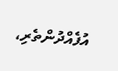އުފެއްދުންތެރި،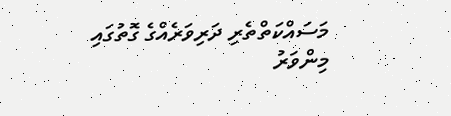މަސައްކަތްތެރި ދަރިވަރެއްގެ ގޮތުގައި މިންވަރު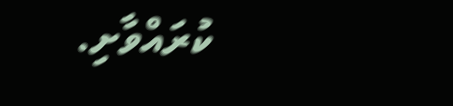ކުރައްވާށި.